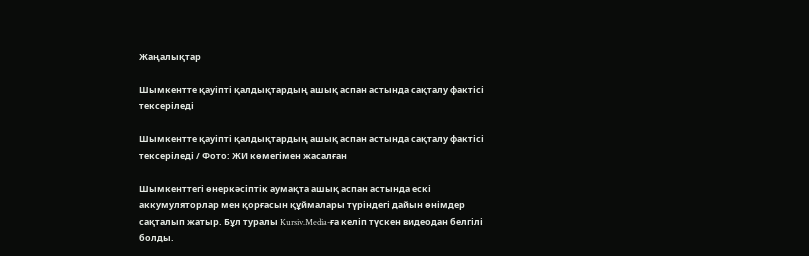Жаңалықтар

Шымкентте қауіпті қалдықтардың ашық аспан астында сақталу фактісі тексеріледі

Шымкентте қауіпті қалдықтардың ашық аспан астында сақталу фактісі тексеріледі / Фото: ЖИ көмегімен жасалған

Шымкенттегі өнеркәсіптік аумақта ашық аспан астында ескі аккумуляторлар мен қорғасын құймалары түріндегі дайын өнімдер сақталып жатыр. Бұл туралы Kursiv.Media-ға келіп түскен видеодан белгілі болды.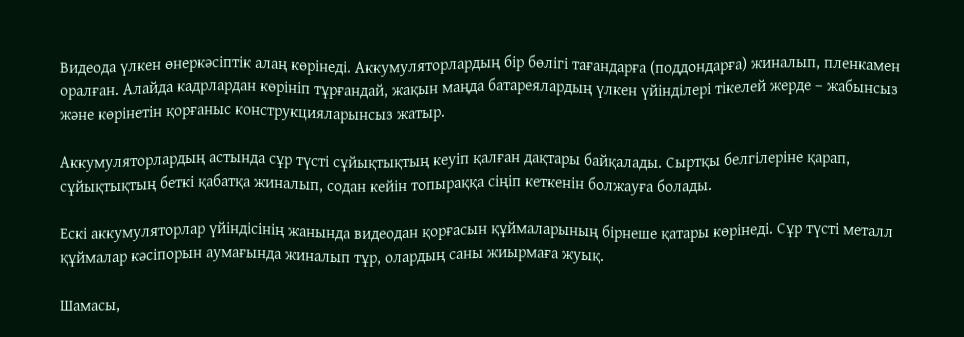Видеода үлкен өнеркәсіптік алаң көрінеді. Аккумуляторлардың бір бөлігі тағандарға (поддондарға) жиналып, пленкамен оралған. Алайда кадрлардан көрініп тұрғандай, жақын маңда батареялардың үлкен үйінділері тікелей жерде – жабынсыз және көрінетін қорғаныс конструкцияларынсыз жатыр.

Аккумуляторлардың астында сұр түсті сұйықтықтың кеуіп қалған дақтары байқалады. Сыртқы белгілеріне қарап, сұйықтықтың беткі қабатқа жиналып, содан кейін топыраққа сіңіп кеткенін болжауға болады.

Ескі аккумуляторлар үйіндісінің жанында видеодан қорғасын құймаларының бірнеше қатары көрінеді. Сұр түсті металл құймалар кәсіпорын аумағында жиналып тұр, олардың саны жиырмаға жуық.

Шамасы,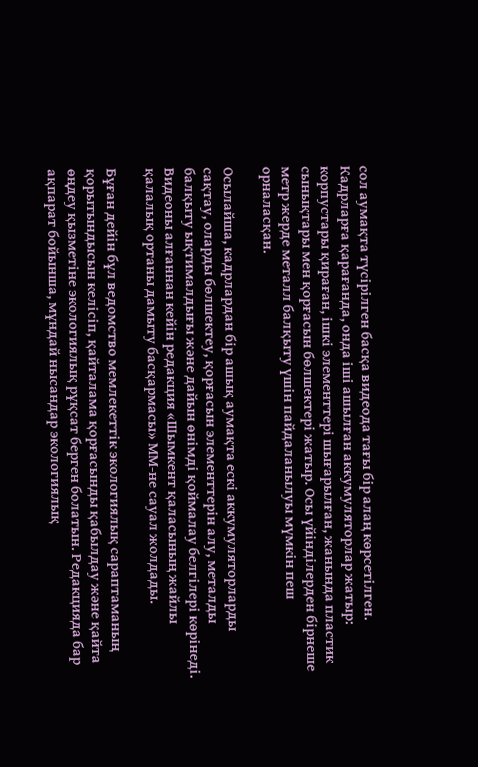сол аумақта түсірілген басқа видеода тағы бір алаң көрсетілген. Кадрларға қарағанда, онда іші ашылған аккумуляторлар жатыр: корпустары қираған, ішкі элементтері шығарылған, жанында пластик сынықтары мен қорғасын бөлшектері жатыр. Осы үйінділерден бірнеше метр жерде металл балқыту үшін пайдаланылуы мүмкін пеш орналасқан.

Осылайша, кадрлардан бір ашық аумақта ескі аккумуляторларды сақтау, оларды бөлшектеу, қорғасын элементтерін алу, металды балқыту ықтималдығы және дайын өнімді қоймалау белгілері көрінеді. Видеоны алғаннан кейін редакция «Шымкент қаласының жайлы қалалық ортаны дамыту басқармасы» ММ-не сауал жолдады.

Бұған дейін бұл ведомство мемлекеттік экологиялық сараптаманың қорытындысын келісіп, қайталама қорғасынды қабылдау және қайта өңдеу қызметіне экологиялық рұқсат берген болатын. Редакцияда бар ақпарат бойынша, мұндай нысандар экологиялық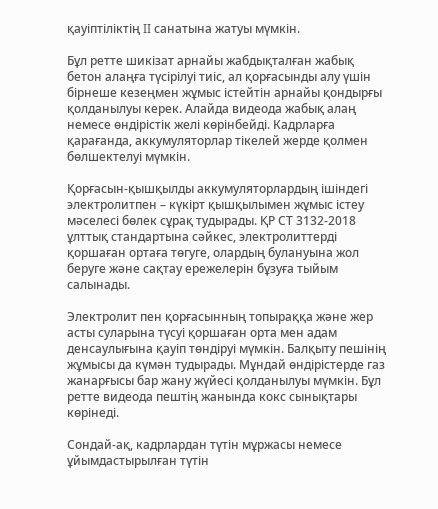қауіптіліктің II санатына жатуы мүмкін.

Бұл ретте шикізат арнайы жабдықталған жабық бетон алаңға түсірілуі тиіс, ал қорғасынды алу үшін бірнеше кезеңмен жұмыс істейтін арнайы қондырғы қолданылуы керек. Алайда видеода жабық алаң немесе өндірістік желі көрінбейді. Кадрларға қарағанда, аккумуляторлар тікелей жерде қолмен бөлшектелуі мүмкін.

Қорғасын-қышқылды аккумуляторлардың ішіндегі электролитпен – күкірт қышқылымен жұмыс істеу мәселесі бөлек сұрақ тудырады. ҚР СТ 3132-2018 ұлттық стандартына сәйкес, электролиттерді қоршаған ортаға төгуге, олардың булануына жол беруге және сақтау ережелерін бұзуға тыйым салынады.

Электролит пен қорғасынның топыраққа және жер асты суларына түсуі қоршаған орта мен адам денсаулығына қауіп төндіруі мүмкін. Балқыту пешінің жұмысы да күмән тудырады. Мұндай өндірістерде газ жанарғысы бар жану жүйесі қолданылуы мүмкін. Бұл ретте видеода пештің жанында кокс сынықтары көрінеді.

Сондай-ақ, кадрлардан түтін мұржасы немесе ұйымдастырылған түтін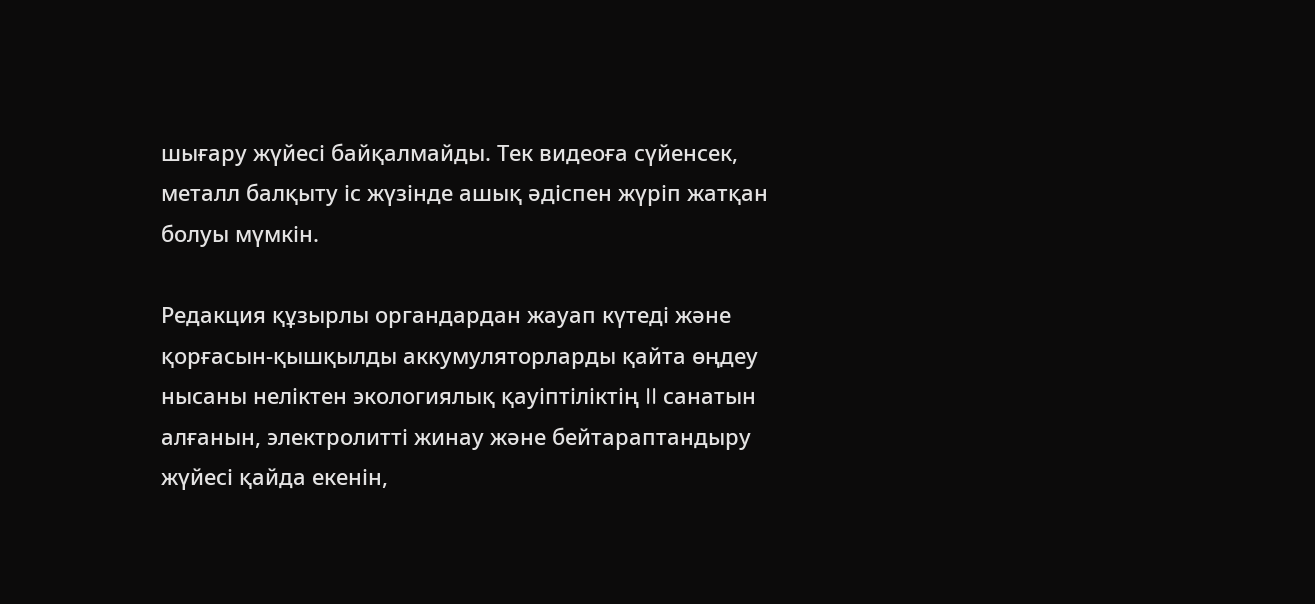шығару жүйесі байқалмайды. Тек видеоға сүйенсек, металл балқыту іс жүзінде ашық әдіспен жүріп жатқан болуы мүмкін.

Редакция құзырлы органдардан жауап күтеді және қорғасын-қышқылды аккумуляторларды қайта өңдеу нысаны неліктен экологиялық қауіптіліктің II санатын алғанын, электролитті жинау және бейтараптандыру жүйесі қайда екенін,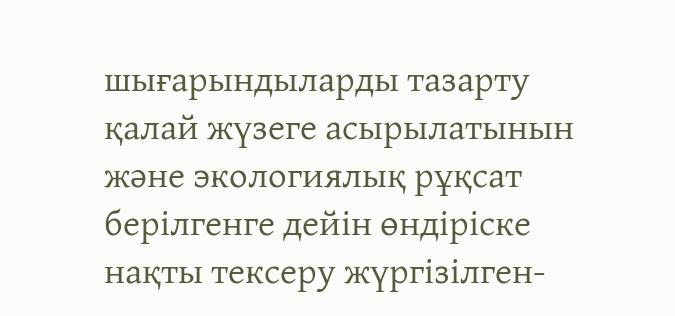шығарындыларды тазарту қалай жүзеге асырылатынын және экологиялық рұқсат берілгенге дейін өндіріске нақты тексеру жүргізілген-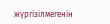жүргізілмегенін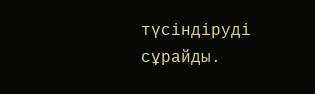түсіндіруді сұрайды.